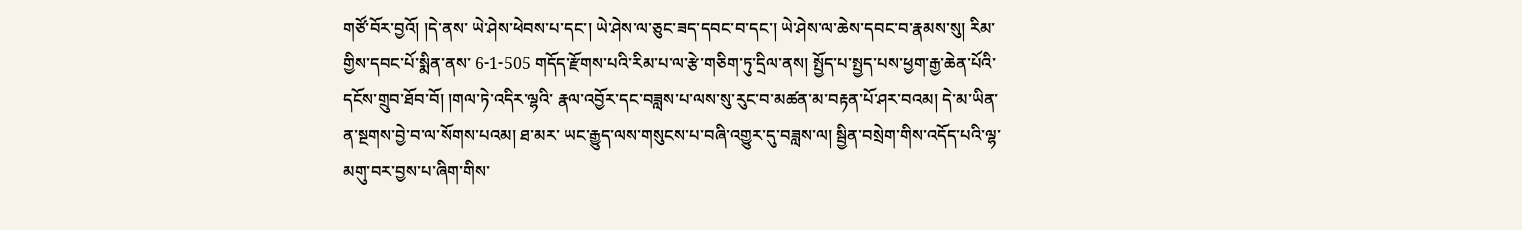གཙོ་བོར་བྱའོ། །དེ་ནས་ ཡེ་ཤེས་ཕེབས་པ་དང་། ཡེ་ཤེས་ལ་ཅུང་ཟད་དབང་བ་དང་། ཡེ་ཤེས་ལ་ཆེས་དབང་བ་རྣམས་སུ། རིམ་གྱིས་དབང་པོ་སྨིན་ནས་ 6-1-505 གདོད་རྫོགས་པའི་རིམ་པ་ལ་རྩེ་གཅིག་ཏུ་དྲིལ་ནས། སྤྱོད་པ་སྤྱད་པས་ཕྱག་རྒྱ་ཆེན་པོའི་དངོས་གྲུབ་ཐོབ་བོ། །གལ་ཏེ་འདིར་ལྷའི་ རྣལ་འབྱོར་དང་བཟླས་པ་ལས་སུ་རུང་བ་མཚན་མ་བརྟན་པོ་ཤར་བའམ། དེ་མ་ཡིན་ན་སྔགས་བྱེ་བ་ལ་སོགས་པའམ། ཐ་མར་ ཡང་རྒྱུད་ལས་གསུངས་པ་བཞི་འགྱུར་དུ་བཟླས་ལ། སྦྱིན་བསྲེག་གིས་འདོད་པའི་ལྷ་མགུ་བར་བྱས་པ་ཞིག་གིས་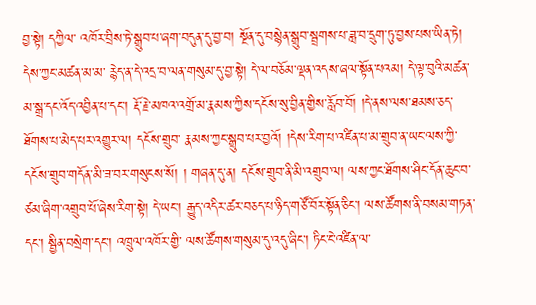བྱ་སྟེ། དཀྱིལ་ འཁོར་བྲིས་ཏེ་སྒྲུབ་པ་ཞག་བདུན་དུ་བྱ་བ། སྔོན་དུ་བསྙེན་སྒྲུབ་སྦྲགས་པ་ཟླ་བ་དྲུག་ཏུ་བྱས་པས་ཡིན་ཏེ། དེས་ཀྱང་མཚན་མ་མ་ རྙེད་ན་དེ་འདྲ་བ་ལན་གསུམ་དུ་བྱ་སྟེ། དེ་ལ་བཅོམ་ལྡན་འདས་ཞལ་སྟོན་པའམ། དེ་ལྟ་བུའི་མཚན་མ་སྒྲ་དང་འོད་འབྱིན་པ་དང་། རྡོ་རྗེ་མཁའ་འགྲོ་མ་རྣམས་ཀྱིས་དངོས་སུ་བྱིན་གྱིས་རློབ་བོ། །དེ་ནས་ལས་ཐམས་ཅད་ཐོགས་པ་མེད་པར་འགྱུར་ལ། དངོས་གྲུབ་ རྣམས་ཀྱང་སྒྲུབ་པར་བྱའོ། །དེས་རིག་པ་འཛིན་པ་མ་གྲུབ་ན་ཡང་ལས་ཀྱི་དངོས་གྲུབ་གདོན་མི་ཟ་བར་གསུངས་སོ། ། གཞན་དུ་ན། དངོས་གྲུབ་ནི་མི་འགྲུབ་ལ། ལས་ཀྱང་ཐོགས་ཤིང་དོན་ཆུང་བ་ཙམ་ཞིག་འགྲུབ་པོ་ཞེས་རིག་སྟེ། དེ་ཡང་། རྒྱུད་འདིར་ཚར་བཅད་པ་ཉིད་གཙོ་བོར་སྟོན་ཅིང་། ལས་ཚོགས་ནི་བསམ་གཏན་དང་། སྦྱིན་བསྲེག་དང་། འཁྲུལ་འཁོར་གྱི་ ལས་ཚོགས་གསུམ་དུ་འདུ་ཞིང་། ཏིང་ངེ་འཛིན་ལ་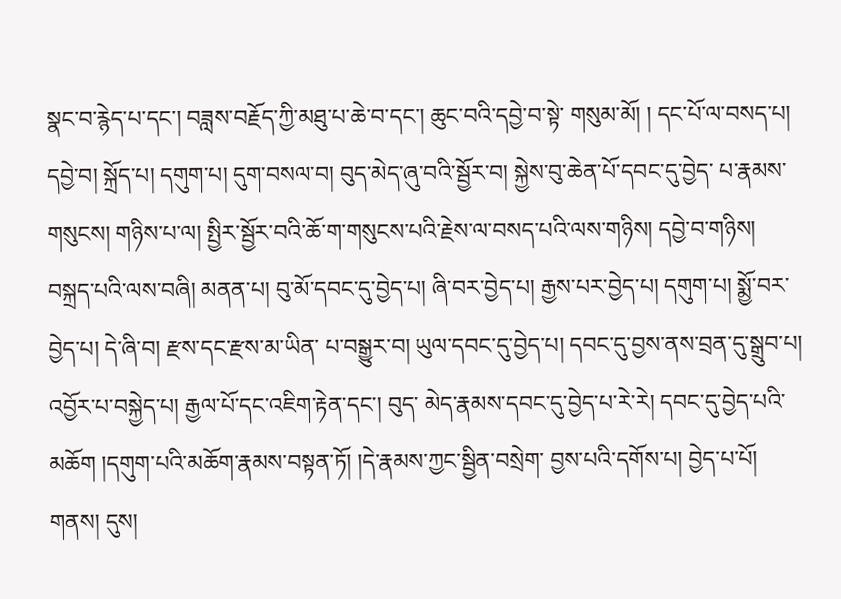སྣང་བ་རྙེད་པ་དང་། བཟླས་བརྗོད་ཀྱི་མཐུ་པ་ཆེ་བ་དང་། ཆུང་བའི་དབྱེ་བ་སྟེ་ གསུམ་མོ། ། དང་པོ་ལ་བསད་པ། དབྱེ་བ། སྐྲོད་པ། དགུག་པ། དུག་བསལ་བ། བུད་མེད་ཞུ་བའི་སྦྱོར་བ། སྐྱེས་བུ་ཆེན་པོ་དབང་དུ་བྱེད་ པ་རྣམས་གསུངས། གཉིས་པ་ལ། སྤྱིར་སྦྱོར་བའི་ཆོ་ག་གསུངས་པའི་རྗེས་ལ་བསད་པའི་ལས་གཉིས། དབྱེ་བ་གཉིས། བསྐྲད་པའི་ལས་བཞི། མནན་པ། བུ་མོ་དབང་དུ་བྱེད་པ། ཞི་བར་བྱེད་པ། རྒྱས་པར་བྱེད་པ། དགུག་པ། སྨྱོ་བར་བྱེད་པ། དེ་ཞི་བ། རྫས་དང་རྫས་མ་ཡིན་ པ་བསྒྱུར་བ། ཡུལ་དབང་དུ་བྱེད་པ། དབང་དུ་བྱས་ནས་བྲན་དུ་སྒྲུབ་པ། འབྱོར་པ་བསྐྱེད་པ། རྒྱལ་པོ་དང་འཇིག་རྟེན་དང་། བུད་ མེད་རྣམས་དབང་དུ་བྱེད་པ་རེ་རེ། དབང་དུ་བྱེད་པའི་མཆོག །དགུག་པའི་མཆོག་རྣམས་བསྟན་ཏོ། །དེ་རྣམས་ཀྱང་སྦྱིན་བསྲེག་ བྱས་པའི་དགོས་པ། བྱེད་པ་པོ། གནས། དུས།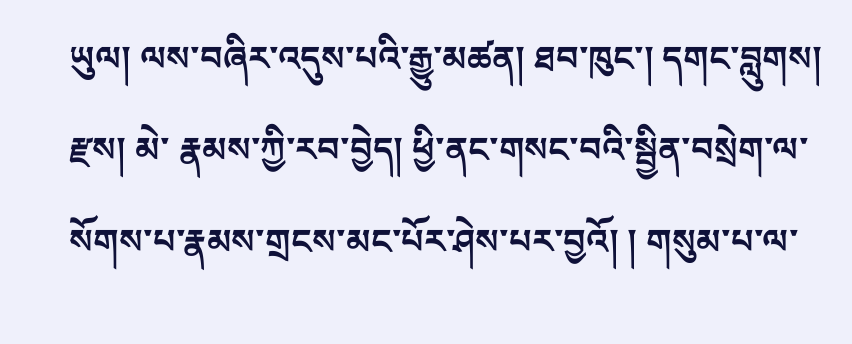ཡུལ། ལས་བཞིར་འདུས་པའི་རྒྱུ་མཚན། ཐབ་ཁུང་། དགང་བླུགས། རྫས། མེ་ རྣམས་ཀྱི་རབ་བྱེད། ཕྱི་ནང་གསང་བའི་སྦྱིན་བསྲེག་ལ་སོགས་པ་རྣམས་གྲངས་མང་པོར་ཤེས་པར་བྱའོ། ། གསུམ་པ་ལ་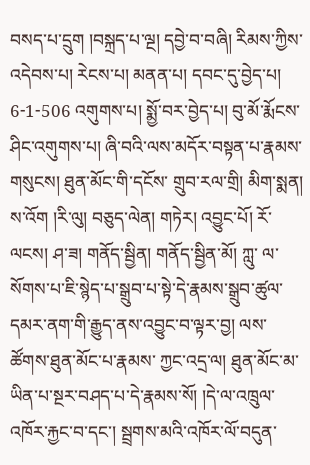བསད་པ་དྲུག །བསྐྲད་པ་ལྔ། དབྱེ་བ་བཞི། རིམས་ཀྱིས་འདེབས་པ། རེངས་པ། མནན་པ། དབང་དུ་བྱེད་པ། 6-1-506 འགུགས་པ། སྨྱོ་བར་བྱེད་པ། བུ་མོ་རྨོངས་ཤིང་འགུགས་པ། ཞི་བའི་ལས་མདོར་བསྟན་པ་རྣམས་གསུངས། ཐུན་མོང་གི་དངོས་ གྲུབ་རལ་གྲི། མིག་སྨན། ས་འོག །རི་ལུ། བཅུད་ལེན། གཏེར། འབྱུང་པོ། རོ་ལངས། ཤ་ཟ། གནོད་སྦྱིན། གནོད་སྦྱིན་མོ། ཀླུ་ ལ་སོགས་པ་ཇི་སྙེད་པ་སྒྲུབ་པ་སྟེ་དེ་རྣམས་སྒྲུབ་ཚུལ་དམར་ནག་གི་རྒྱུད་ནས་འབྱུང་བ་ལྟར་བྱ། ལས་ཚོགས་ཐུན་མོང་པ་རྣམས་ ཀྱང་འདྲ་ལ། ཐུན་མོང་མ་ཡིན་པ་སྔར་བཤད་པ་དེ་རྣམས་སོ། །དེ་ལ་འཁྲུལ་འཁོར་རྐྱང་བ་དང་། སྦྲགས་མའི་འཁོར་ལོ་བདུན་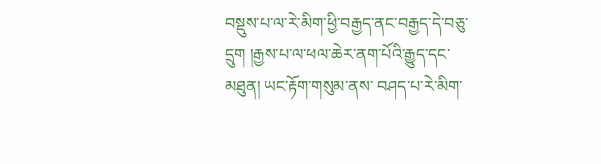བསྡུས་པ་ལ་རེ་མིག་ཕྱི་བརྒྱད་ནང་བརྒྱད་དེ་བཅུ་དྲུག །རྒྱས་པ་ལ་ཕལ་ཆེར་ནག་པོའི་རྒྱུད་དང་མཐུན། ཡང་རྟོག་གསུམ་ནས་ བཤད་པ་རེ་མིག་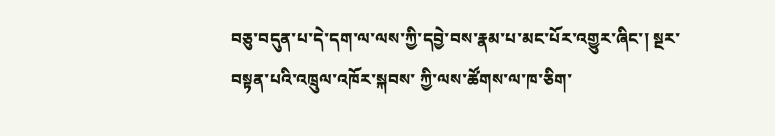བཅུ་བདུན་པ་དེ་དག་ལ་ལས་ཀྱི་དབྱེ་བས་རྣམ་པ་མང་པོར་འགྱུར་ཞིང་། སྔར་བསྟན་པའི་འཁྲུལ་འཁོར་སྐབས་ ཀྱི་ལས་ཚོགས་ལ་ཁ་ཅིག་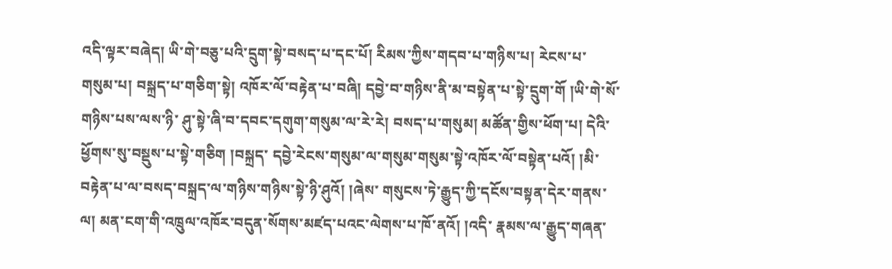འདི་ལྟར་བཞེད། ཡི་གེ་བཅུ་པའི་དྲུག་སྟེ་བསད་པ་དང་པོ། རིམས་ཀྱིས་གདབ་པ་གཉིས་པ། རེངས་པ་ གསུམ་པ། བསྐྲད་པ་གཅིག་སྟེ། འཁོར་ལོ་བརྟེན་པ་བཞི། དབྱེ་བ་གཉིས་ནི་མ་བསྟེན་པ་སྟེ་དྲུག་གོ །ཡི་གེ་སོ་གཉིས་པས་ལས་ཉི་ ཤུ་སྟེ་ཞི་བ་དབང་དགུག་གསུམ་ལ་རེ་རེ། བསད་པ་གསུམ། མཚོན་གྱིས་ཕོག་པ། དེའི་ཕྱོགས་སུ་བསྡུས་པ་སྟེ་གཅིག །བསྐྲད་ དབྱེ་རེངས་གསུམ་ལ་གསུམ་གསུམ་སྟེ་འཁོར་ལོ་བསྟེན་པའོ། །མི་བརྟེན་པ་ལ་བསད་བསྐྲད་ལ་གཉིས་གཉིས་སྟེ་ཉི་ཤུའོ། །ཞེས་ གསུངས་ཏེ་རྒྱུད་ཀྱི་དངོས་བསྟན་དེར་གནས་ལ། མན་ངག་གི་འཁྲུལ་འཁོར་བདུན་སོགས་མཛད་པའང་ལེགས་པ་ཁོ་ནའོ། །འདི་ རྣམས་ལ་རྒྱུད་གཞན་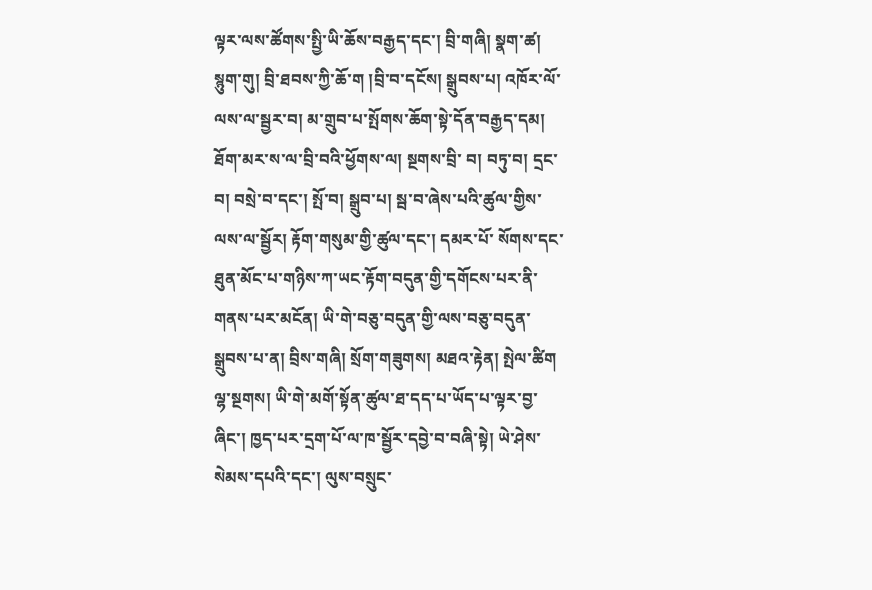ལྟར་ལས་ཚོགས་སྤྱི་ཡི་ཆོས་བརྒྱད་དང་། བྲི་གཞི། སྣག་ཚ། སྙུག་གུ། བྲི་ཐབས་ཀྱི་ཆོ་ག །བྲི་བ་དངོས། སྒྲུབས་པ། འཁོར་ལོ་ལས་ལ་སྦྱར་བ། མ་གྲུབ་པ་སྤོགས་ཆོག་སྟེ་དོན་བརྒྱད་དམ། ཐོག་མར་ས་ལ་བྲི་བའི་ཕྱོགས་ལ། སྔགས་བྲི་ བ། བཏུ་བ། དྲང་བ། བསྲེ་བ་དང་། སྤོ་བ། སྒྲུབ་པ། སྦ་བ་ཞེས་པའི་ཚུལ་གྱིས་ལས་ལ་སྦྱོར། རྟོག་གསུམ་གྱི་ཚུལ་དང་། དམར་པོ་ སོགས་དང་ཐུན་མོང་པ་གཉིས་ཀ་ཡང་རྟོག་བདུན་གྱི་དགོངས་པར་ནི་གནས་པར་མངོན། ཡི་གེ་བཅུ་བདུན་གྱི་ལས་བཅུ་བདུན་ སྒྲུབས་པ་ན། བྲིས་གཞི། སྲོག་གཟུགས། མཐའ་རྟེན། སྤེལ་ཚིག ལྷ་སྔགས། ཡི་གེ་མགོ་སྟོན་ཚུལ་ཐ་དད་པ་ཡོད་པ་ལྟར་བྱ་ཞིང་། ཁྱད་པར་དྲག་པོ་ལ་ཁ་སྦྱོར་དབྱེ་བ་བཞི་སྟེ། ཡེ་ཤེས་སེམས་དཔའི་དང་། ལུས་བསྲུང་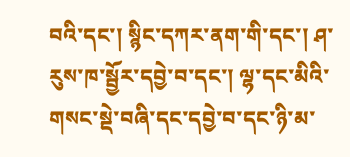བའི་དང་། སྙིང་དཀར་ནག་གི་དང་། ཤ་ རུས་ཁ་སྦྱོར་དབྱེ་བ་དང་། ལྷ་དང་མིའི་གསང་སྡེ་བཞི་དང་དབྱེ་བ་དང་ཉི་མ་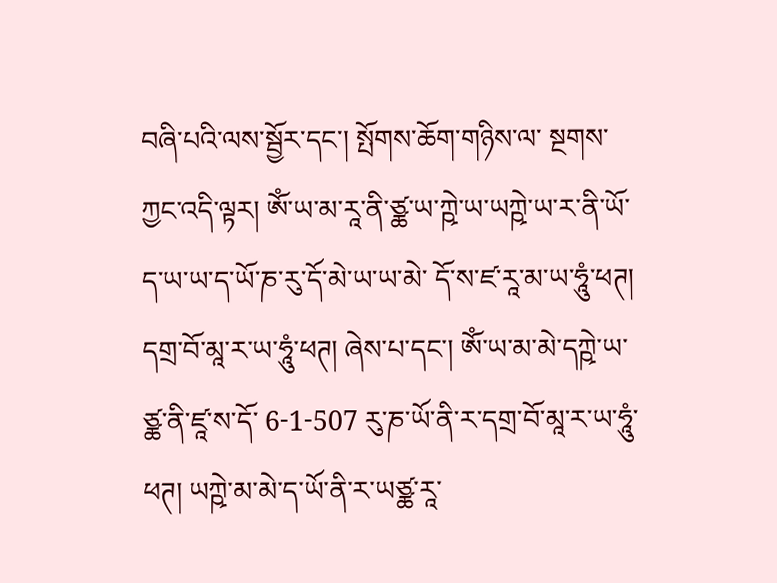བཞི་པའི་ལས་སྦྱོར་དང་། སྤོགས་ཆོག་གཉིས་ལ་ སྔགས་ཀྱང་འདི་ལྟར། ༀ་ཡ་མ་རཱ་ནི་ཙྪ་ཡ་ཀྵེ་ཡ་ཡཀྵེ་ཡ་ར་ནི་ཡོ་ད་ཡ་ཡ་ད་ཡོ་ཎ་རུ་དོ་མེ་ཡ་ཡ་མེ་ དོ་ས་ཛ་རཱ་མ་ཡ་ཧཱུཾ་ཕཊ། དགྲ་བོ་མཱ་ར་ཡ་ཧཱུཾ་ཕཊ། ཞེས་པ་དང་། ༀ་ཡ་མ་མེ་དཀྵེ་ཡ་ཙྪ་ནི་ཛཱ་ས་དོ་ 6-1-507 རུ་ཎ་ཡོ་ནི་ར་དགྲ་བོ་མཱ་ར་ཡ་ཧཱུཾ་ཕཊ། ཡཀྵེ་མ་མེ་ད་ཡོ་ནི་ར་ཡཙྪ་རཱ་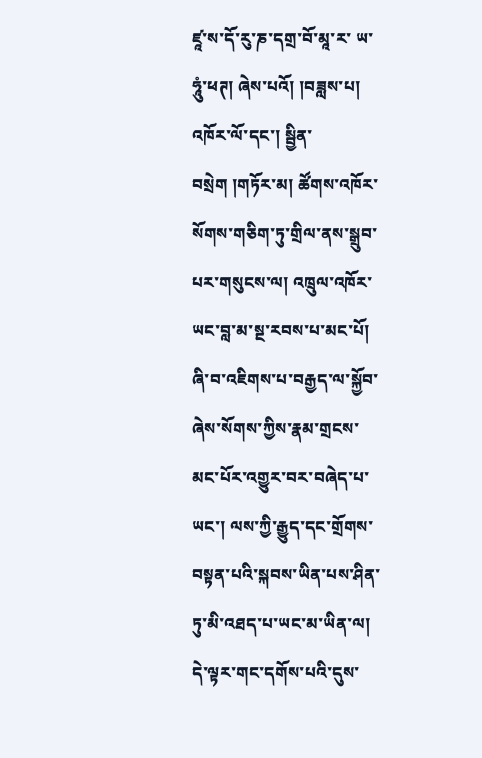ཛཱ་ས་དོ་རུ་ཎ་དགྲ་བོ་མཱ་ར་ ཡ་ཧཱུཾ་ཕཊ། ཞེས་པའོ། །བཟླས་པ། འཁོར་ལོ་དང་། སྦྱིན་བསྲེག །གཏོར་མ། ཚོགས་འཁོར་སོགས་གཅིག་ཏུ་གྲིལ་ནས་སྒྲུབ་ པར་གསུངས་ལ། འཁྲུལ་འཁོར་ཡང་བླ་མ་སྔ་རབས་པ་མང་པོ། ཞི་བ་འཇིགས་པ་བརྒྱད་ལ་སྐྱོབ་ཞེས་སོགས་ཀྱིས་རྣམ་གྲངས་ མང་པོར་འགྱུར་བར་བཞེད་པ་ཡང་། ལས་ཀྱི་རྒྱུད་དང་གྲོགས་བསྟན་པའི་སྐབས་ཡིན་པས་ཤིན་ཏུ་མི་འཐད་པ་ཡང་མ་ཡིན་ལ། དེ་ལྟར་གང་དགོས་པའི་དུས་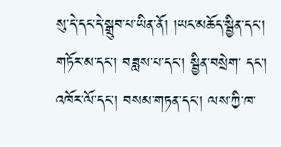སུ་དེ་དང་དེ་སྒྲུབ་པ་ཡིན་ནོ། །ཡང་མཆོད་སྦྱིན་དང་། གཏོར་མ་དང་། བཟླས་པ་དང་། སྦྱིན་བསྲེག་ དང་། འཁོར་ལོ་དང་། བསམ་གཏན་དང་། ལས་ཀྱི་ཁ་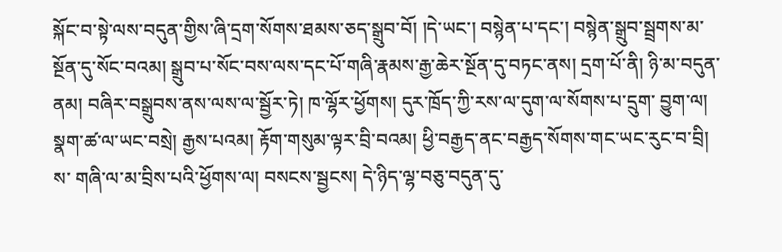སྐོང་བ་སྟེ་ལས་བདུན་གྱིས་ཞི་དྲག་སོགས་ཐམས་ཅད་སྒྲུབ་བོ། །དེ་ཡང་། བསྙེན་པ་དང་། བསྙེན་སྒྲུབ་སྦྲགས་མ་སྔོན་དུ་སོང་བའམ། སྒྲུབ་པ་སོང་བས་ལས་དང་པོ་གཞི་རྣམས་རྒྱ་ཆེར་སྔོན་དུ་བཏང་ནས། དྲག་པོ་ནི། ཉི་མ་བདུན་ནམ། བཞིར་བསྒྲུབས་ནས་ལས་ལ་སྦྱོར་ཏེ། ཁ་ལྷོར་ཕྱོགས། དུར་ཁྲོད་ཀྱི་རས་ལ་དུག་ལ་སོགས་པ་དྲུག་ བྱུག་ལ། སྣག་ཚ་ལ་ཡང་བསྲེ། རྒྱས་པའམ། རྟོག་གསུམ་ལྟར་བྲི་བའམ། ཕྱི་བརྒྱད་ནང་བརྒྱད་སོགས་གང་ཡང་རུང་བ་བྲི། ས་ གཞི་ལ་མ་བྲིས་པའི་ཕྱོགས་ལ། བསངས་སྦྱངས། དེ་ཉིད་ལྷ་བཅུ་བདུན་དུ་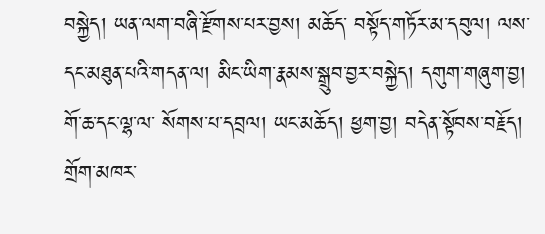བསྐྱེད། ཡན་ལག་བཞི་རྫོགས་པར་བྱས། མཆོད་ བསྟོད་གཏོར་མ་དབུལ། ལས་དང་མཐུན་པའི་གདན་ལ། མིང་ཡིག་རྣམས་སྒྲུབ་བྱར་བསྐྱེད། དགུག་གཞུག་བྱ། གོ་ཆ་དང་ལྷ་ལ་ སོགས་པ་དབྲལ། ཡང་མཆོད། ཕྱག་བྱ། བདེན་སྟོབས་བརྗོད། གྲོག་མཁར་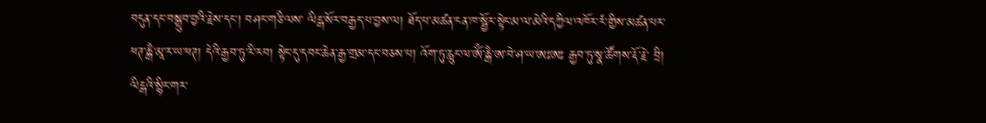བདུན་དང་བསྒྲུབ་བྱའི་རྗེས་དང་། བཤང་གཅི་ལས་ ལིངྒ་སོར་བརྒྱད་པ་བྱས་ལ། ཐོད་པ་མཚན་ངན་ཁ་སྦྱོར་སྟེང་མ་ལ་མེའི་དཀྱིལ་འཁོར་རཾ་གྱིས་མཚན་པར་ཕཊ་ཆྒཻ་མཱ་ར་ཡ་ཕཊ། དེའི་རྒྱབ་ཏུ་རི་རབ། སྟེང་དུ་དབང་ཆེན་རྒྱ་གྲམ་དང་བཅས་པ། འོག་ཏུ་རླུང་ལ་ༀ་ཆྒཻ་ཨ་བེ་ཤ་ཡ་ཨཿཨཿ རྒྱབ་ཏུ་སྣ་ཚོགས་རྡོ་རྗེ་ བྲི། ལིངྒའི་སྙིང་གར་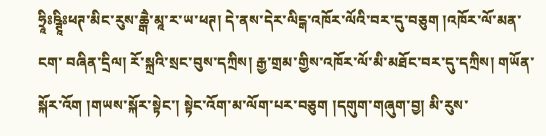ཧྲཱིཿཥྚཱིཿཕཊ་མིང་རུས་ཆྒཻ་མཱ་ར་ཡ་ཕཊ། དེ་ནས་དེར་ལིངྒ་འཁོར་ལོའི་བར་དུ་བཅུག །འཁོར་ལོ་མན་ངག་ བཞིན་དྲིལ། རོ་སྐྲའི་སྲང་བུས་དཀྲིས། རྒྱ་གྲམ་གྱིས་འཁོར་ལོ་མི་མཐོང་བར་དུ་དཀྲིས། གཡོན་སྐོར་འོག །གཡས་སྐོར་སྟེང་། སྟེང་འོག་མ་ལོག་པར་བཅུག །དགུག་གཞུག་བྱ། མི་རུས་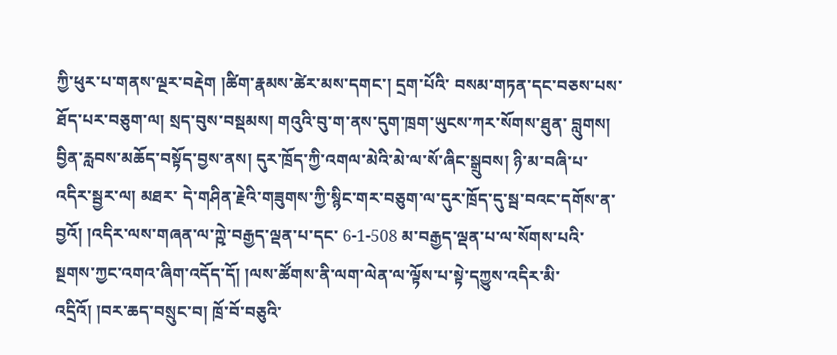ཀྱི་ཕུར་པ་གནས་ལྔར་བརྡེག །ཚིག་རྣམས་ཚེར་མས་དགང་། དྲག་པོའི་ བསམ་གཏན་དང་བཅས་པས་ཐོད་པར་བཅུག་ལ། སྲད་བུས་བསྡམས། གའུའི་བུ་ག་ནས་དུག་ཁྲག་ཡུངས་ཀར་སོགས་ཐུན་ བླུགས། བྱིན་རླབས་མཆོད་བསྟོད་བྱས་ནས། དུར་ཁྲོད་ཀྱི་འགལ་མེའི་མེ་ལ་སོ་ཞིང་སྒྲུབས། ཉི་མ་བཞི་པ་འདིར་སྦྱར་ལ། མཐར་ དེ་གཤིན་རྗེའི་གཟུགས་ཀྱི་སྙིང་གར་བཅུག་ལ་དུར་ཁྲོད་དུ་སྦ་བའང་དགོས་ན་བྱའོ། །འདིར་ལས་གཞན་ལ་ཀྵེ་བརྒྱད་ལྡན་པ་དང་ 6-1-508 མ་བརྒྱད་ལྡན་པ་ལ་སོགས་པའི་སྔགས་ཀྱང་འགའ་ཞིག་འདོད་དོ། །ལས་ཚོགས་ནི་ལག་ལེན་ལ་ལྟོས་པ་སྟེ་དཀྱུས་འདིར་མི་ འདྲིའོ། །བར་ཆད་བསྲུང་བ། ཁྲོ་བོ་བཅུའི་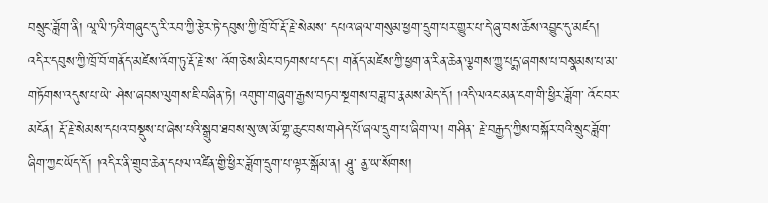བསྲུང་ཟློག་ནི། ལཱ་ལི་ཏའི་གཞུང་དུ་རི་རབ་ཀྱི་རྩེར་ཏེ་དབུས་ཀྱི་ཁྲོ་བོ་རྡོ་རྗེ་སེམས་ དཔའ་ཞལ་གསུམ་ཕྱག་དྲུག་པར་གྱུར་པ་དེ་ཞུ་བས་ཆོས་འབྱུང་དུ་མཛད། འདིར་དབུས་ཀྱི་ཁྲོ་བོ་གནོད་མཛེས་འོག་ཏུ་རྡོ་རྗེ་ས་ འོག་ཅེས་མིང་བཏགས་པ་དང་། གནོད་མཛེས་ཀྱི་ཕྱག་ན་རིན་ཆེན་ལྕགས་ཀྱུ་པདྨ་ཞགས་པ་བསྣམས་པ་མ་གཏོགས་འདུས་པ་ཡེ་ ཤེས་ཞབས་ལུགས་ཇི་བཞིན་ཏེ། འགུག་གཞུག་རྒྱས་བཏབ་སྔགས་བཟླ་བ་རྣམས་མེད་དོ། །འདི་ལའང་མན་ངག་གི་ཕྱིར་ཟློག་ འོང་བར་མངོན། རྡོ་རྗེ་སེམས་དཔའ་བསྡུས་པ་ཞེས་པའི་སྒྲུབ་ཐབས་སུ་ཨ་མོ་གྷ་ཆུང་བས་གཤེད་པོ་ཞལ་དྲུག་པ་ཞིག་ལ། གཤིན་ རྗེ་བརྒྱད་ཀྱིས་བསྐོར་བའི་སྲུང་ཟློག་ཞིག་ཀྱང་ཡོད་དོ། །འདིར་ནི་གྲུབ་ཆེན་དཔལ་འཛིན་གྱི་ཕྱིར་ཟློག་དྲུག་པ་ལྟར་སྒོམ་ན། ཤཱུ་ ནྱ་ཡ་སོགས།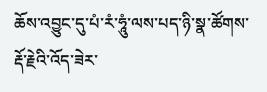ཆོས་འབྱུང་དུ་པཾ་རཾ་ཧཱུཾ་ལས་པད་ཉི་སྣ་ཚོགས་རྡོ་རྗེའི་འོད་ཟེར་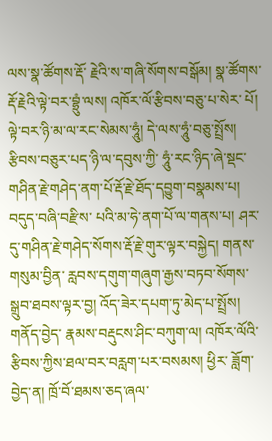ལས་སྣ་ཚོགས་རྡོ་ རྗེའི་ས་གཞི་སོགས་བསྒོམ། སྣ་ཚོགས་རྡོ་རྗེའི་ལྟེ་བར་བྷྲུཾ་ལས། འཁོར་ལོ་རྩིབས་བཅུ་པ་སེར་ པོ། ལྟེ་བར་ཉི་མ་ལ་རང་སེམས་ཧཱུཾ། དེ་ལས་ཧཱུཾ་བཅུ་སྤྲོས། རྩིབས་བཅུར་པད་ཉི་ལ་དབུས་ཀྱི་ ཧཱུཾ་རང་ཉིད་ཞེ་སྡང་གཤིན་རྗེ་གཤེད་ནག་པོ་རྡོ་རྗེ་ཐོད་དབྱུག་བསྣམས་པ། བདུད་བཞི་བརྫིས་ པའི་མ་ཧེ་ནག་པོ་ལ་གནས་པ། ཤར་དུ་གཤིན་རྗེ་གཤེད་སོགས་རྡོ་རྗེ་གུར་ལྟར་བསྐྱེད། གནས་གསུམ་བྱིན་ རླབས་དགུག་གཞུག་རྒྱས་བཏབ་སོགས་སྒྲུབ་ཐབས་ལྟར་བྱ། འོད་ཟེར་དཔག་ཏུ་མེད་པ་སྤྲོས། གནོད་བྱེད་ རྣམས་བརྡུངས་ཤིང་བཀུག་ལ། འཁོར་ལོའི་རྩིབས་ཀྱིས་ཐལ་བར་བརླག་པར་བསམས། ཕྱིར་ ཟློག་བྱེད་ན། ཁྲོ་བོ་ཐམས་ཅད་ཞལ་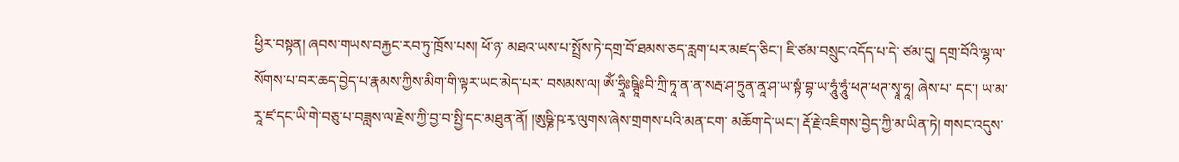ཕྱིར་བསྟན། ཞབས་གཡས་བརྐྱང་རབ་ཏུ་ཁྲོས་པས། ཕོ་ཉ་ མཐའ་ཡས་པ་སྤྲོས་ཏེ་དགྲ་བོ་ཐམས་ཅད་རླག་པར་མཛད་ཅིང་། ཇི་ཙམ་བསྲུང་འདོད་པ་དེ་ ཙམ་དུ། དགྲ་བོའི་ལྷ་ལ་སོགས་པ་བར་ཆད་བྱེད་པ་རྣམས་ཀྱིས་མིག་གི་ལྟར་ཡང་མེད་པར་ བསམས་ལ། ༀ་ཧྲཱིཿཥྚཱིཿབི་ཀྲི་ཏཱ་ན་ན་སརྦ་ཤ་ཏྲུན་ནཱ་ཤ་ཡ་སྟཾ་བྷ་ཡ་ཧཱུཾ་ཧཱུཾ་ཕཊ་ཕཊ་སྭཱ་ཧཱ། ཞེས་པ་ དང་། ཡ་མ་རཱ་ཛ་དང་ཡི་གེ་བཅུ་པ་བཟླས་ལ་རྗེས་ཀྱི་བྱ་བ་སྤྱི་དང་མཐུན་ནོ། །ཨུཥྞི་ཥ་རྭ་ལུགས་ཞེས་གྲགས་པའི་མན་ངག་ མཆོག་དེ་ཡང་། རྡོ་རྗེ་འཇིགས་བྱེད་ཀྱི་མ་ཡིན་ཏེ། གསང་འདུས་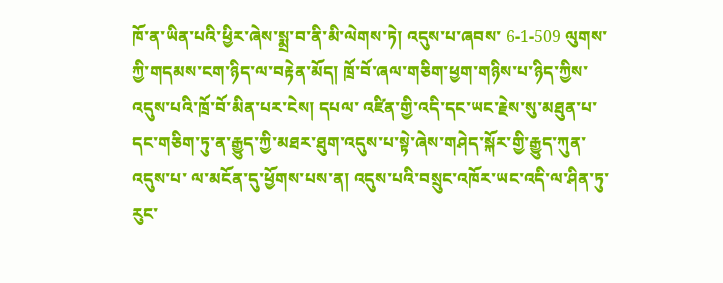ཁོ་ན་ཡིན་པའི་ཕྱིར་ཞེས་སྨྲ་བ་ནི་མི་ལེགས་ཏེ། འདུས་པ་ཞབས་ 6-1-509 ལུགས་ཀྱི་གདམས་ངག་ཉིད་ལ་བརྟེན་མོད། ཁྲོ་བོ་ཞལ་གཅིག་ཕྱག་གཉིས་པ་ཉིད་ཀྱིས་འདུས་པའི་ཁྲོ་བོ་མིན་པར་ངེས། དཔལ་ འཛིན་གྱི་འདི་དང་ཡང་རྗེས་སུ་མཐུན་པ་དང་གཅིག་ཏུ་ན་རྒྱུད་ཀྱི་མཐར་ཐུག་འདུས་པ་སྟེ་ཞེས་གཤེད་སྐོར་གྱི་རྒྱུད་ཀུན་འདུས་པ་ ལ་མངོན་དུ་ཕྱོགས་པས་ན། འདུས་པའི་བསྲུང་འཁོར་ཡང་འདི་ལ་ཤིན་ཏུ་རུང་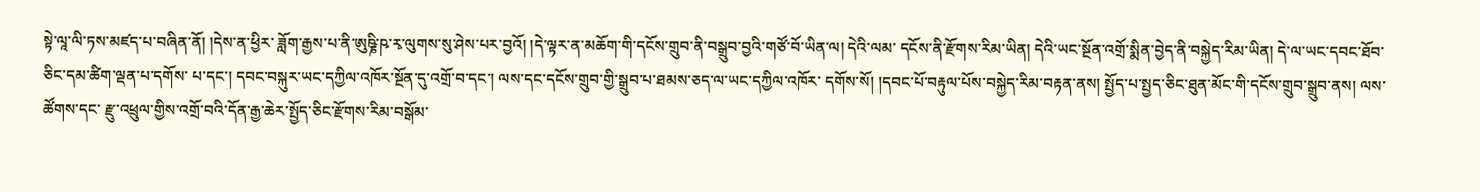སྟེ་ལཱ་ལི་ཏས་མཛད་པ་བཞིན་ནོ། །དེས་ན་ཕྱིར་ ཟློག་རྒྱས་པ་ནི་ཨུཥྞི་ཥ་རྭ་ལུགས་སུ་ཤེས་པར་བྱའོ། །དེ་ལྟར་ན་མཆོག་གི་དངོས་གྲུབ་ནི་བསྒྲུབ་བྱའི་གཙོ་བོ་ཡིན་ལ། དེའི་ལམ་ དངོས་ནི་རྫོགས་རིམ་ཡིན། དེའི་ཡང་སྔོན་འགྲོ་སྨིན་བྱེད་ནི་བསྐྱེད་རིམ་ཡིན། དེ་ལ་ཡང་དབང་ཐོབ་ཅིང་དམ་ཚིག་ལྡན་པ་དགོས་ པ་དང་། དབང་བསྐུར་ཡང་དཀྱིལ་འཁོར་སྔོན་དུ་འགྲོ་བ་དང་། ལས་དང་དངོས་གྲུབ་གྱི་སྒྲུབ་པ་ཐམས་ཅད་ལ་ཡང་དཀྱིལ་འཁོར་ དགོས་སོ། །དབང་པོ་བརྟུལ་པོས་བསྐྱེད་རིམ་བརྟན་ནས། སྤྱོད་པ་སྤྱད་ཅིང་ཐུན་མོང་གི་དངོས་གྲུབ་སྒྲུབ་ནས། ལས་ཚོགས་དང་ རྫུ་འཕྲུལ་གྱིས་འགྲོ་བའི་དོན་རྒྱ་ཆེར་སྤྱོད་ཅིང་རྫོགས་རིམ་བསྒོམ་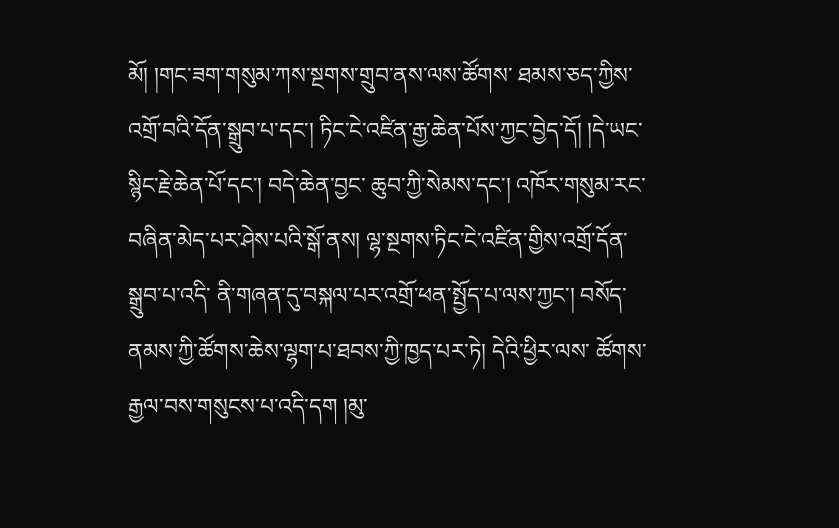མོ། །གང་ཟག་གསུམ་ཀས་སྔགས་གྲུབ་ནས་ལས་ཚོགས་ ཐམས་ཅད་ཀྱིས་འགྲོ་བའི་དོན་སྒྲུབ་པ་དང་། ཏིང་ངེ་འཛིན་རྒྱ་ཆེན་པོས་ཀྱང་བྱེད་དོ། །དེ་ཡང་སྙིང་རྗེ་ཆེན་པོ་དང་། བདེ་ཆེན་བྱང་ ཆུབ་ཀྱི་སེམས་དང་། འཁོར་གསུམ་རང་བཞིན་མེད་པར་ཤེས་པའི་སྒོ་ནས། ལྷ་སྔགས་ཏིང་ངེ་འཛིན་གྱིས་འགྲོ་དོན་སྒྲུབ་པ་འདི་ ནི་གཞན་དུ་བསྐལ་པར་འགྲོ་ཕན་སྤྱོད་པ་ལས་ཀྱང་། བསོད་ནམས་ཀྱི་ཚོགས་ཆེས་ལྷག་པ་ཐབས་ཀྱི་ཁྱད་པར་ཏེ། དེའི་ཕྱིར་ལས་ ཚོགས་རྒྱལ་བས་གསུངས་པ་འདི་དག །མུ་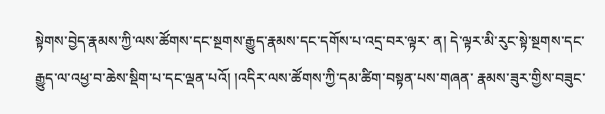སྟེགས་བྱེད་རྣམས་ཀྱི་ལས་ཚོགས་དང་སྔགས་རྒྱུད་རྣམས་དང་དགོས་པ་འདྲ་བར་ལྟར་ ན། དེ་ལྟར་མི་རུང་སྟེ་སྔགས་དང་རྒྱུད་ལ་འཕྱ་བ་ཆེས་སྡིག་པ་དང་ལྡན་པའོ། །འདིར་ལས་ཚོགས་ཀྱི་དམ་ཚིག་བསྟན་པས་གཞན་ རྣམས་ཟུར་གྱིས་བཟུང་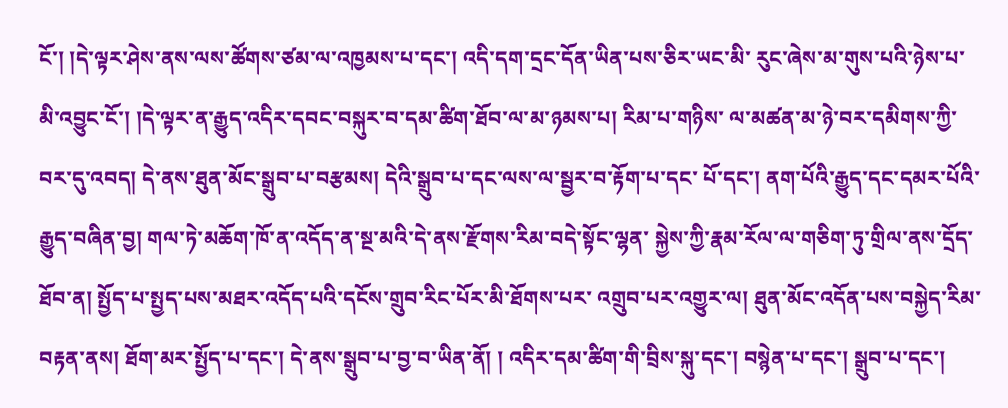ངོ་། །དེ་ལྟར་ཤེས་ནས་ལས་ཚོགས་ཙམ་ལ་འཁྱམས་པ་དང་། འདི་དག་དྲང་དོན་ཡིན་པས་ཅིར་ཡང་མི་ རུང་ཞེས་མ་གུས་པའི་ཉེས་པ་མི་འབྱུང་ངོ་། །དེ་ལྟར་ན་རྒྱུད་འདིར་དབང་བསྐུར་བ་དམ་ཚིག་ཐོབ་ལ་མ་ཉམས་པ། རིམ་པ་གཉིས་ ལ་མཚན་མ་ཉེ་བར་དམིགས་ཀྱི་བར་དུ་འབད། དེ་ནས་ཐུན་མོང་སྒྲུབ་པ་བརྩམས། དེའི་སྒྲུབ་པ་དང་ལས་ལ་སྦྱར་བ་རྟོག་པ་དང་ པོ་དང་། ནག་པོའི་རྒྱུད་དང་དམར་པོའི་རྒྱུད་བཞིན་བྱ། གལ་ཏེ་མཆོག་ཁོ་ན་འདོད་ན་སྔ་མའི་དེ་ནས་རྫོགས་རིམ་བདེ་སྟོང་ལྷན་ སྐྱེས་ཀྱི་རྣམ་རོལ་ལ་གཅིག་ཏུ་གྲིལ་ནས་དྲོད་ཐོབ་ན། སྤྱོད་པ་སྤྱད་པས་མཐར་འདོད་པའི་དངོས་གྲུབ་རིང་པོར་མི་ཐོགས་པར་ འགྲུབ་པར་འགྱུར་ལ། ཐུན་མོང་འདོན་པས་བསྐྱེད་རིམ་བརྟན་ནས། ཐོག་མར་སྤྱོད་པ་དང་། དེ་ནས་སྒྲུབ་པ་བྱ་བ་ཡིན་ནོ། ། འདིར་དམ་ཚིག་གི་བྲིས་སྐུ་དང་། བསྙེན་པ་དང་། སྒྲུབ་པ་དང་།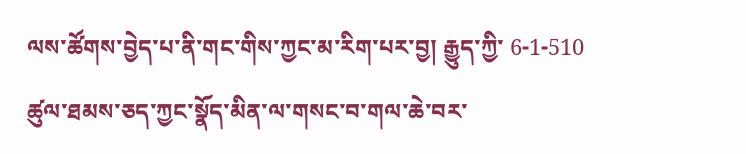ལས་ཚོགས་བྱེད་པ་ནི་གང་གིས་ཀྱང་མ་རིག་པར་བྱ། རྒྱུད་ཀྱི་ 6-1-510 ཚུལ་ཐམས་ཅད་ཀྱང་སྣོད་མིན་ལ་གསང་བ་གལ་ཆེ་བར་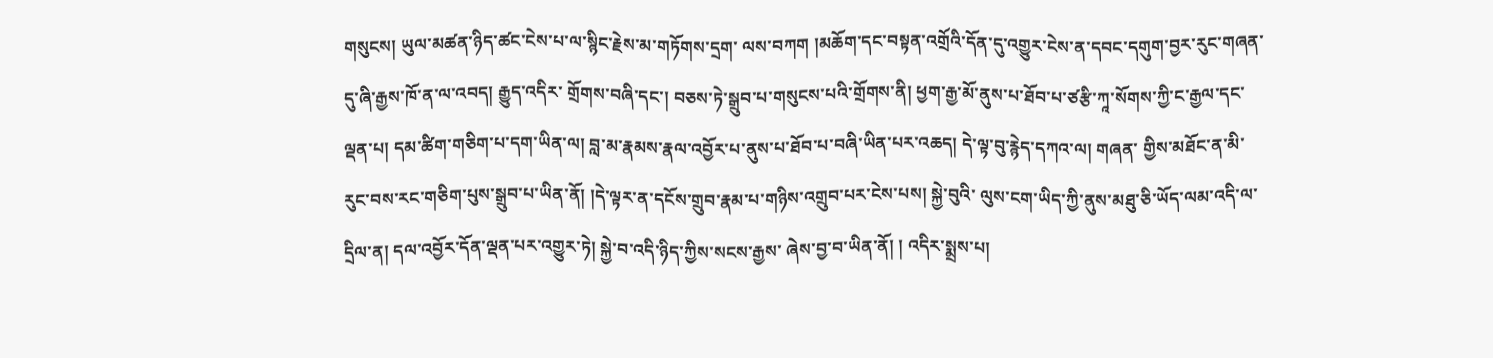གསུངས། ཡུལ་མཚན་ཉིད་ཚང་ངེས་པ་ལ་སྙིང་རྗེས་མ་གཏོགས་དྲག་ ལས་བཀག །མཆོག་དང་བསྟན་འགྲོའི་དོན་དུ་འགྱུར་ངེས་ན་དབང་དགུག་བྱར་རུང་གཞན་དུ་ཞི་རྒྱས་ཁོ་ན་ལ་འབད། རྒྱུད་འདིར་ གྲོགས་བཞི་དང་། བཅས་ཏེ་སྒྲུབ་པ་གསུངས་པའི་གྲོགས་ནི། ཕྱག་རྒྱ་མོ་ནུས་པ་ཐོབ་པ་ཙརྩི་ཀཱ་སོགས་ཀྱི་ང་རྒྱལ་དང་ལྡན་པ། དམ་ཚིག་གཅིག་པ་དག་ཡིན་ལ། བླ་མ་རྣམས་རྣལ་འབྱོར་པ་ནུས་པ་ཐོབ་པ་བཞི་ཡིན་པར་འཆད། དེ་ལྟ་བུ་རྙེད་དཀའ་ལ། གཞན་ གྱིས་མཐོང་ན་མི་རུང་བས་རང་གཅིག་པུས་སྒྲུབ་པ་ཡིན་ནོ། །དེ་ལྟར་ན་དངོས་གྲུབ་རྣམ་པ་གཉིས་འགྲུབ་པར་ངེས་པས། སྐྱེ་བུའི་ ལུས་ངག་ཡིད་ཀྱི་ནུས་མཐུ་ཅི་ཡོད་ལམ་འདི་ལ་དྲིལ་ན། དལ་འབྱོར་དོན་ལྡན་པར་འགྱུར་ཏེ། སྐྱེ་བ་འདི་ཉིད་ཀྱིས་སངས་རྒྱས་ ཞེས་བྱ་བ་ཡིན་ནོ། ། འདིར་སྨྲས་པ།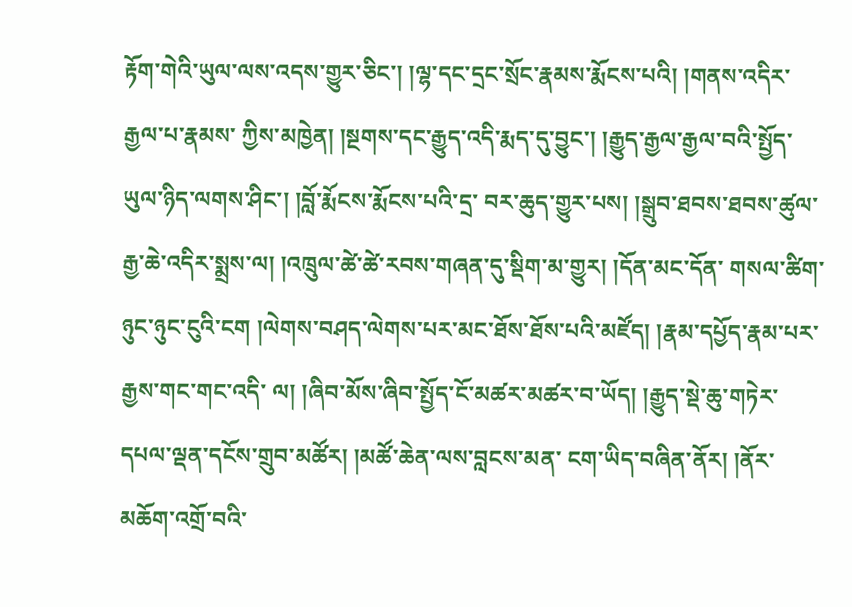རྟོག་གེའི་ཡུལ་ལས་འདས་གྱུར་ཅིང་། །ལྷ་དང་དྲང་སྲོང་རྣམས་རྨོངས་པའི། །གནས་འདིར་རྒྱལ་པ་རྣམས་ ཀྱིས་མཁྱེན། །སྔགས་དང་རྒྱུད་འདི་རྨད་དུ་བྱུང་། །རྒྱུད་རྒྱལ་རྒྱལ་བའི་སྤྱོད་ཡུལ་ཉིད་ལགས་ཤིང་། །བློ་རྨོངས་རྨོངས་པའི་དྲ་ བར་ཆུད་གྱུར་པས། །སྒྲུབ་ཐབས་ཐབས་ཚུལ་རྒྱ་ཆེ་འདིར་སྨྲས་ལ། །འཁྲུལ་ཚེ་ཚེ་རབས་གཞན་དུ་སྡིག་མ་གྱུར། །དོན་མང་དོན་ གསལ་ཚིག་ཉུང་ཉུང་ངུའི་ངག །ལེགས་བཤད་ལེགས་པར་མང་ཐོས་ཐོས་པའི་མཛོད། །རྣམ་དཔྱོད་རྣམ་པར་རྒྱས་གང་གང་འདི་ ལ། །ཞིབ་མོས་ཞིབ་སྤྱོད་ངོ་མཚར་མཚར་བ་ཡོད། །རྒྱུད་སྡེ་ཆུ་གཏེར་དཔལ་ལྡན་དངོས་གྲུབ་མཚོར། །མཚོ་ཆེན་ལས་བླངས་མན་ ངག་ཡིད་བཞིན་ནོར། །ནོར་མཆོག་འགྲོ་བའི་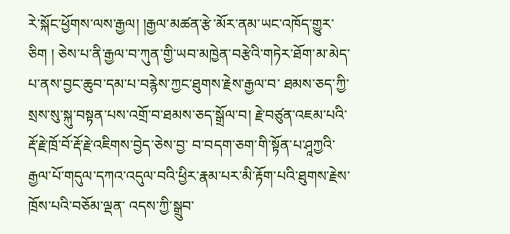རེ་སྐོང་ཕྱོགས་ལས་རྒྱལ། །རྒྱལ་མཚན་རྩེ་མོར་ནམ་ཡང་འཁོད་གྱུར་ཅིག ། ཅེས་པ་ནི་རྒྱལ་བ་ཀུན་གྱི་ཡབ་མཁྱེན་བརྩེའི་གཏེར་ཐོག་མ་མེད་པ་ནས་བྱང་ཆུབ་དམ་པ་བརྙེས་ཀྱང་ཐུགས་རྗེས་རྒྱལ་བ་ ཐམས་ཅད་ཀྱི་སྲས་སུ་སྐུ་བསྟན་པས་འགྲོ་བ་ཐམས་ཅད་སྒྲོལ་བ། རྗེ་བཙུན་འཇམ་པའི་རྡོ་རྗེ་ཁྲོ་བོ་རྡོ་རྗེ་འཇིགས་བྱེད་ཅེས་བྱ་ བ་བདག་ཅག་གི་སྟོན་པ་ཤཱཀྱའི་རྒྱལ་པོ་གདུལ་དཀའ་འདུལ་བའི་ཕྱིར་རྣམ་པར་མི་རྟོག་པའི་ཐུགས་རྗེས་ཁྲོས་པའི་བཅོམ་ལྡན་ འདས་ཀྱི་སྒྲུབ་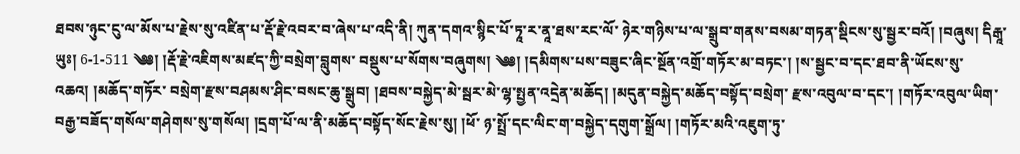ཐབས་ཉུང་ངུ་ལ་མོས་པ་རྗེས་སུ་འཛིན་པ་རྡོ་རྗེ་འབར་བ་ཞེས་པ་འདི་ནི། ཀུན་དགའ་སྙིང་པོ་ཏཱ་ར་ནཱ་ཐས་རང་ལོ་ ཉེར་གཉིས་པ་ལ་སྒྲུབ་གནས་བསམ་གཏན་སྡིངས་སུ་སྦྱར་བའོ། །བཞུས། དིརྒཱ་ཡུཿ། 6-1-511 ༄༅། །རྡོ་རྗེ་འཇིགས་མཛད་ཀྱི་བསྲེག་བླུགས་ བསྡུས་པ་སོགས་བཞུགས། ༄༅། །དམིགས་པས་བཟུང་ཞིང་སྔོན་འགྲོ་གཏོར་མ་བཏང་། །ས་སྦྱང་བ་དང་ཐབ་ནི་ཡོངས་སུ་འཆའ། །མཆོད་གཏོར་ བསྲེག་རྫས་བཤམས་ཤིང་བསང་ཆུ་སྒྲུབ། །ཐབས་བསྐྱེད་མེ་སྦར་མེ་ལྷ་སྤྱན་འདྲེན་མཆོད། །མདུན་བསྐྱེད་མཆོད་བསྟོད་བསྲེག་ རྫས་འབུལ་བ་དང་། །གཏོར་འབུལ་ཡིག་བརྒྱ་བཟོད་གསོལ་གཤེགས་སུ་གསོལ། །དྲག་པོ་ལ་ནི་མཆོད་བསྟོད་སོང་རྗེས་སུ། །ཕོ་ ཉ་སྤྲོ་དང་ལིང་ག་བསྐྱེད་དགུག་སྒྲོལ། །གཏོར་མའི་འཇུག་ཏུ་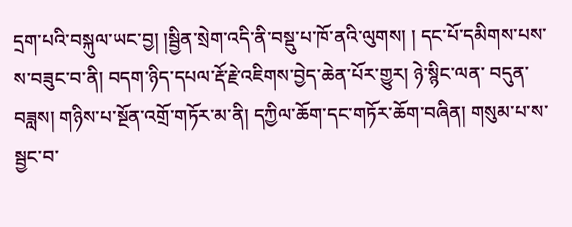དྲག་པའི་བསྐུལ་ཡང་བྱ། །སྦྱིན་སྲེག་འདི་ནི་བསྡུ་པ་ཁོ་ནའི་ལུགས། ། དང་པོ་དམིགས་པས་ས་བཟུང་བ་ནི། བདག་ཉིད་དཔལ་རྡོ་རྗེ་འཇིགས་བྱེད་ཆེན་པོར་གྱུར། ཉེ་སྙིང་ལན་ བདུན་བཟླས། གཉིས་པ་སྔོན་འགྲོ་གཏོར་མ་ནི། དཀྱིལ་ཆོག་དང་གཏོར་ཆོག་བཞིན། གསུམ་པ་ས་སྦྱང་བ་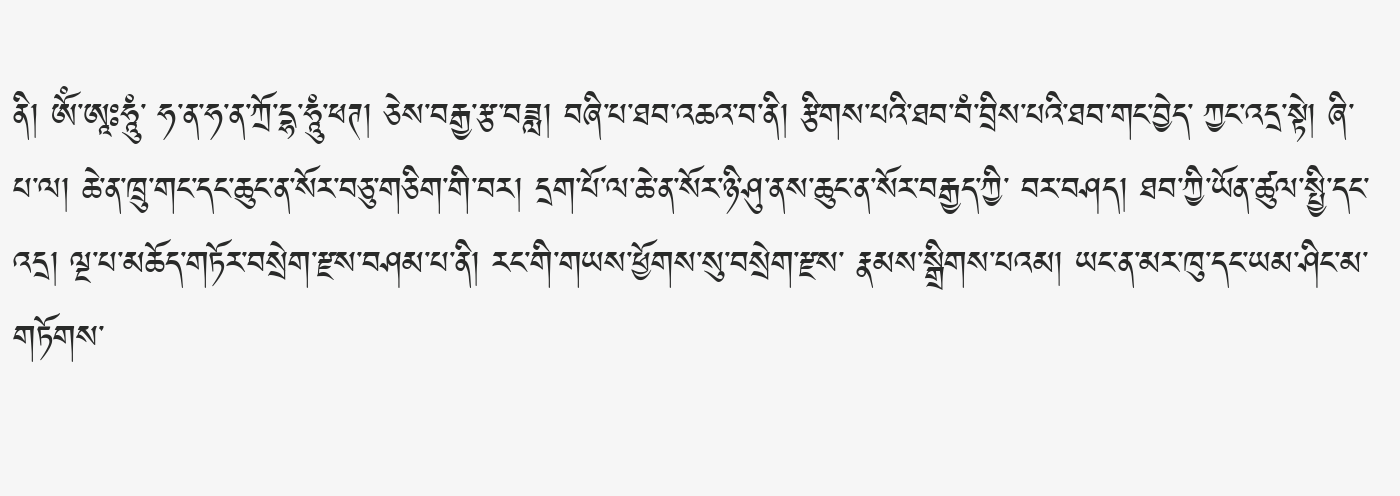ནི། ༀ་ཨཱཿཧཱུཾ་ ཧ་ན་ཧ་ན་ཀྲོ་དྷ་ཧཱུཾ་ཕཊ། ཅེས་བརྒྱ་རྩ་བཟླ། བཞི་པ་ཐབ་འཆའ་བ་ནི། རྩིགས་པའི་ཐབ་བཾ་བྲིས་པའི་ཐབ་གང་བྱེད་ ཀྱང་འདྲ་སྟེ། ཞི་པ་ལ། ཆེ་ན་ཁྲུ་གང་དང་ཆུང་ན་སོར་བཅུ་གཅིག་གི་བར། དྲག་པོ་ལ་ཆེ་ན་སོར་ཉི་ཤུ་ནས་ཆུང་ན་སོར་བརྒྱད་ཀྱི་ བར་བཤད། ཐབ་ཀྱི་ཡོན་ཚུལ་སྤྱི་དང་འདྲ། ལྔ་པ་མཆོད་གཏོར་བསྲེག་རྫས་བཤམ་པ་ནི། རང་གི་གཡས་ཕྱོགས་སུ་བསྲེག་རྫས་ རྣམས་སྒྲིགས་པའམ། ཡང་ན་མར་ཁུ་དང་ཡམ་ཤིང་མ་གཏོགས་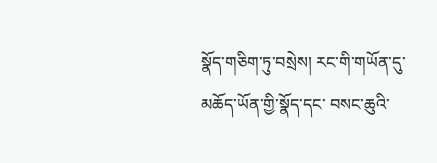སྣོད་གཅིག་ཏུ་བསྲེས། རང་གི་གཡོན་དུ་མཆོད་ཡོན་གྱི་སྣོད་དང་ བསང་ཆུའི་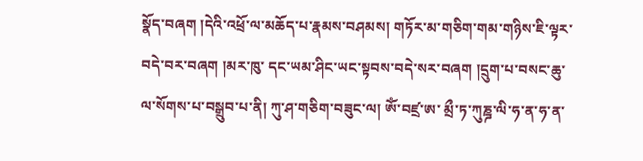སྣོད་བཞག །དེའི་འཕྲོ་ལ་མཆོད་པ་རྣམས་བཤམས། གཏོར་མ་གཅིག་གམ་གཉིས་ཇི་ལྟར་བདེ་བར་བཞག །མར་ཁུ་ དང་ཡམ་ཤིང་ཡང་སྟབས་བདེ་སར་བཞག །དྲུག་པ་བསང་ཆུ་ལ་སོགས་པ་བསྒྲུབ་པ་ནི། ཀུ་ཤ་གཅིག་བཟུང་ལ། ༀ་བཛྲ་ཨ་ མྲྀ་ཏ་ཀུཎྜ་ལི་ཧ་ན་ཧ་ན་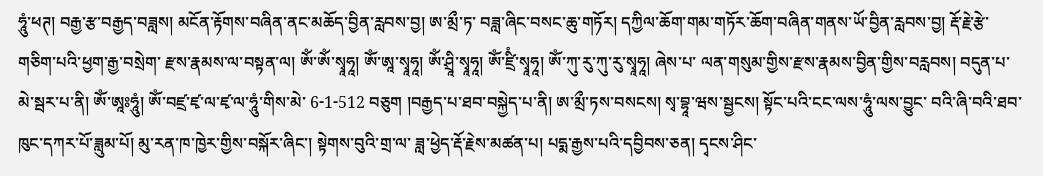ཧཱུཾ་ཕཊ། བརྒྱ་རྩ་བརྒྱད་བཟླས། མངོན་རྟོགས་བཞིན་ནང་མཆོད་བྱིན་རླབས་བྱ། ཨ་མྲྀ་ཏ་ བཟླ་ཞིང་བསང་ཆུ་གཏོར། དཀྱིལ་ཆོག་གམ་གཏོར་ཆོག་བཞིན་གནས་ཡོ་བྱིན་རླབས་བྱ། རྡོ་རྗེ་རྩེ་གཅིག་པའི་ཕྱག་རྒྱ་བསྲེག་ རྫས་རྣམས་ལ་བསྟན་ལ། ༀ་ༀ་སྭཱཧཱ། ༀ་ཨཱ་སྭཱཧཱ། ༀ་ཤྲཱི་སྭཱཧཱ། ༀ་ཛྲིཾ་སྭཱཧཱ། ༀ་ཀུ་རུ་ཀུ་རུ་སྭཱཧཱ། ཞེས་པ་ ལན་གསུམ་གྱིས་རྫས་རྣམས་བྱིན་གྱིས་བརླབས། བདུན་པ་མེ་སྦར་པ་ནི། ༀ་ཨཱཿཧཱུཾ། ༀ་བཛྲ་ཛྭ་ལ་ཛྭ་ལ་ཧཱུཾ་གིས་མེ་ 6-1-512 བཅུག །བརྒྱད་པ་ཐབ་བསྐྱེད་པ་ནི། ཨ་མྲྀ་ཏས་བསངས། སྭ་བྷཱ་ཝས་སྦྱངས། སྟོང་པའི་ངང་ལས་ཧཱུཾ་ལས་བྱུང་ བའི་ཞི་བའི་ཐབ་ཁུང་དཀར་པོ་ཟླུམ་པོ། མུ་རན་ཁ་ཁྱེར་གྱིས་བསྐོར་ཞིང་། སྟེགས་བུའི་གྲ་ལ་ ཟླ་ཕྱེད་རྡོ་རྗེས་མཚན་པ། པདྨ་རྒྱས་པའི་དབྱིབས་ཅན། དྭངས་ཤིང་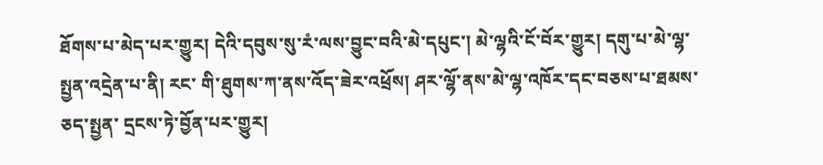ཐོགས་པ་མེད་པར་གྱུར། དེའི་དབུས་སུ་རཾ་ལས་བྱུང་བའི་མེ་དཔུང་། མེ་ལྷའི་ངོ་བོར་གྱུར། དགུ་པ་མེ་ལྷ་སྤྱན་འདྲེན་པ་ནི། རང་ གི་ཐུགས་ཀ་ནས་འོད་ཟེར་འཕྲོས། ཤར་ལྷོ་ནས་མེ་ལྷ་འཁོར་དང་བཅས་པ་ཐམས་ཅད་སྤྱན་ དྲངས་ཏེ་བྱོན་པར་གྱུར།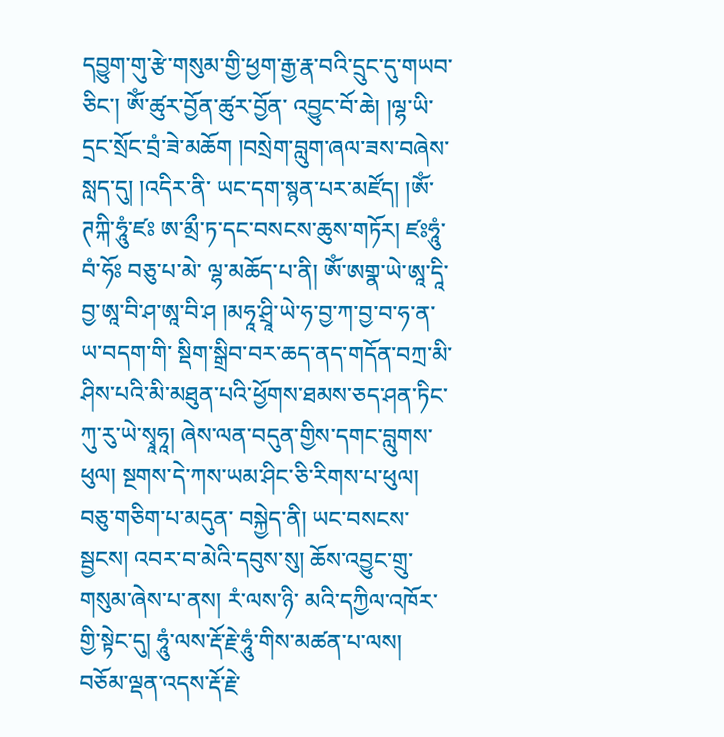དབྱུག་གུ་རྩེ་གསུམ་གྱི་ཕྱག་རྒྱ་རྣ་བའི་དྲུང་དུ་གཡབ་ཅིང་། ༀ་ཚུར་བྱོན་ཚུར་བྱོན་ འབྱུང་བོ་ཆེ། །ལྷ་ཡི་དྲང་སྲོང་བྲཾ་ཟེ་མཆོག །བསྲེག་བླུག་ཞལ་ཟས་བཞེས་སླད་དུ། །འདིར་ནི་ ཡང་དག་སྙན་པར་མཛོད། །ༀ་ཊཀྐི་ཧཱུཾ་ཛཿ ཨ་མྲྀ་ཏ་དང་བསངས་ཆུས་གཏོར། ཛཿཧཱུཾ་བཾ་ཧོཿ བཅུ་པ་མེ་ ལྷ་མཆོད་པ་ནི། ༀ་ཨགྣ་ཡེ་ཨཱ་དཱི་བྱ་ཨཱ་བི་ཤ་ཨཱ་བི་ཤ །མཧཱ་ཤྲཱི་ཡེ་ཧ་བྱ་ཀ་བྱ་བ་ཧ་ན་ཡ་བདག་གི་ སྡིག་སྒྲིབ་བར་ཆད་ནད་གདོན་བཀྲ་མི་ཤིས་པའི་མི་མཐུན་པའི་ཕྱོགས་ཐམས་ཅད་ཤན་ཏིང་ ཀུ་རུ་ཡེ་སྭཱཧཱ། ཞེས་ལན་བདུན་གྱིས་དགང་བླུགས་ཕུལ། སྔགས་དེ་ཀས་ཡམ་ཤིང་ཅི་རིགས་པ་ཕུལ། བཅུ་གཅིག་པ་མདུན་ བསྐྱེད་ནི། ཡང་བསངས་སྦྱངས། འབར་བ་མེའི་དབུས་སུ། ཆོས་འབྱུང་གྲུ་གསུམ་ཞེས་པ་ནས། རཾ་ལས་ཉི་ མའི་དཀྱིལ་འཁོར་གྱི་སྟེང་དུ། ཧཱུཾ་ལས་རྡོ་རྗེ་ཧཱུཾ་གིས་མཚན་པ་ལས། བཅོམ་ལྡན་འདས་རྡོ་རྗེ་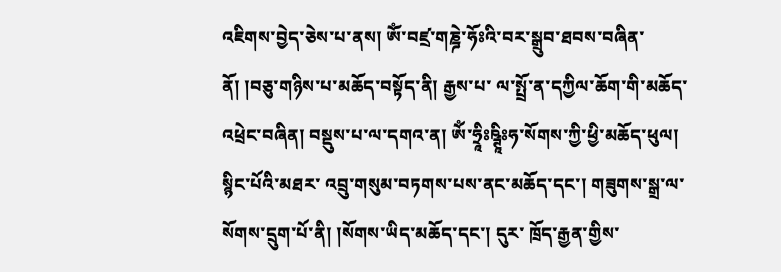འཇིགས་བྱེད་ཅེས་པ་ནས། ༀ་བཛྲ་གཎྜེ་ཧོཿའི་བར་སྒྲུབ་ཐབས་བཞིན་ནོ། །བཅུ་གཉིས་པ་མཆོད་བསྟོད་ནི། རྒྱས་པ་ ལ་སྤྲོ་ན་དཀྱིལ་ཆོག་གི་མཆོད་འཕྲེང་བཞིན། བསྡུས་པ་ལ་དགའ་ན། ༀ་ཧྲཱིཿཥྚཱིཿཧ་སོགས་ཀྱི་ཕྱི་མཆོད་ཕུལ། སྙིང་པོའི་མཐར་ འབྲུ་གསུམ་བཏགས་པས་ནང་མཆོད་དང་། གཟུགས་སྒྲ་ལ་སོགས་དྲུག་པོ་ནི། །སོགས་ཡིད་མཆོད་དང་། དུར་ ཁྲོད་རྒྱན་གྱིས་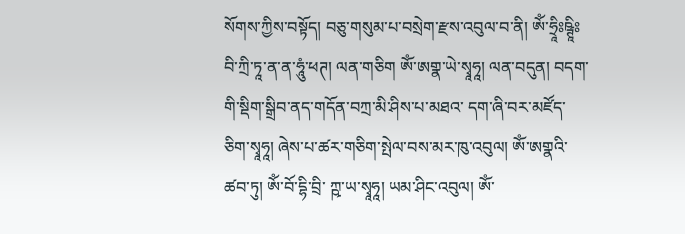སོགས་ཀྱིས་བསྟོད། བཅུ་གསུམ་པ་བསྲེག་རྫས་འབུལ་བ་ནི། ༀ་ཧྲཱིཿཥྚཱིཿབི་ཀྲི་ཏཱ་ན་ན་ཧཱུཾ་ཕཊ། ལན་གཅིག ༀ་ཨགྣ་ཡེ་སྭཱཧཱ། ལན་བདུན། བདག་གི་སྡིག་སྒྲིབ་ནད་གདོན་བཀྲ་མི་ཤིས་པ་མཐའ་ དག་ཞི་བར་མཛོད་ཅིག་སྭཱཧཱ། ཞེས་པ་ཚར་གཅིག་སྤེལ་བས་མར་ཁུ་འབུལ། ༀ་ཨགྣའི་ཚབ་ཏུ། ༀ་བོ་དྷི་བྲི་ ཀྵ་ཡ་སྭཱཧཱ། ཡམ་ཤིང་འབུལ། ༀ་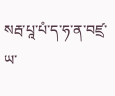སརྦ་པཱ་པཾ་ད་ཧ་ན་བཛྲ་ཡ་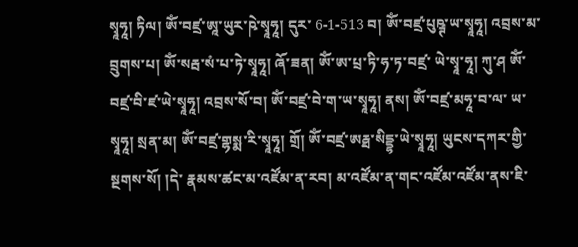སྭཱཧཱ། ཏིལ། ༀ་བཛྲ་ཨཱ་ཡུར་ཥེ་སྭཱཧཱ། དུར་ 6-1-513 བ། ༀ་བཛྲ་པུཥྚ་ཡ་སྭཱཧཱ། འབྲས་མ་བྲུགས་པ། ༀ་སརྦ་སཾ་པ་ཏེ་སྭཱཧཱ། ཞོ་ཟན། ༀ་ཨ་པྲ་ཏི་ཧ་ཏ་བཛྲ་ ཡེ་སྭཱ་ཧཱ། ཀུ་ཤ ༀ་བཛྲ་བི་ཛ་ཡེ་སྭཱཧཱ། འབྲས་སོ་བ། ༀ་བཛྲ་བེ་ག་ཡ་སྭཱཧཱ། ནས། ༀ་བཛྲ་མཧཱ་བ་ལ་ ཡ་སྭཱཧཱ། སྲན་མ། ༀ་བཛྲ་གྷསྨ་རི་སྭཱཧཱ། གྲོ། ༀ་བཛྲ་ཨརྠ་སིདྡྷ་ཡེ་སྭཱཧཱ། ཡུངས་དཀར་གྱི་སྔགས་སོ། །དེ་ རྣམས་ཚང་མ་འཛོམ་ན་རབ། མ་འཛོམ་ན་གང་འཛོམ་འཛོམ་ནས་ཇི་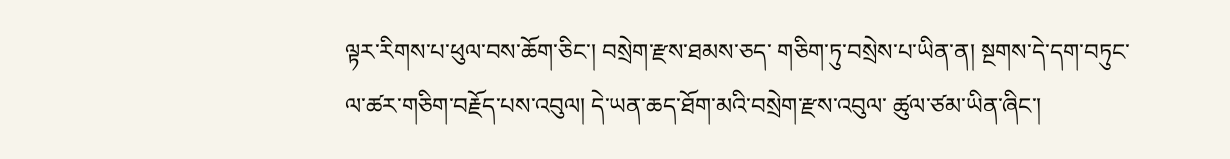ལྟར་རིགས་པ་ཕུལ་བས་ཆོག་ཅིང་། བསྲེག་རྫས་ཐམས་ཅད་ གཅིག་ཏུ་བསྲེས་པ་ཡིན་ན། སྔགས་དེ་དག་བཏུང་ལ་ཚར་གཅིག་བརྗོད་པས་འབུལ། དེ་ཡན་ཆད་ཐོག་མའི་བསྲེག་རྫས་འབུལ་ ཚུལ་ཙམ་ཡིན་ཞིང་།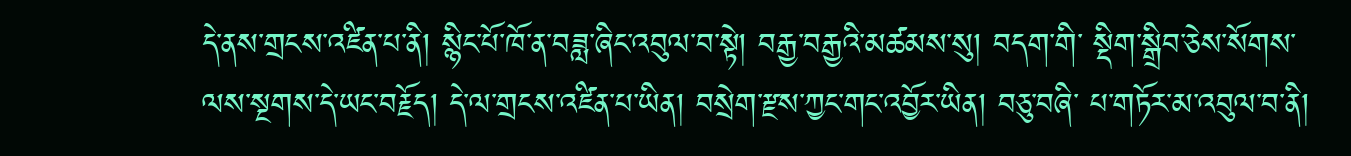དེ་ནས་གྲངས་འཛིན་པ་ནི། སྙིང་པོ་ཁོ་ན་བཟླ་ཞིང་འབུལ་བ་སྟེ། བརྒྱ་བརྒྱའི་མཚམས་སུ། བདག་གི་ སྡིག་སྒྲིབ་ཅེས་སོགས་ལས་སྔགས་དེ་ཡང་བརྗོད། དེ་ལ་གྲངས་འཛིན་པ་ཡིན། བསྲེག་རྫས་ཀྱང་གང་འབྱོར་ཡིན། བཅུ་བཞི་ པ་གཏོར་མ་འབུལ་བ་ནི།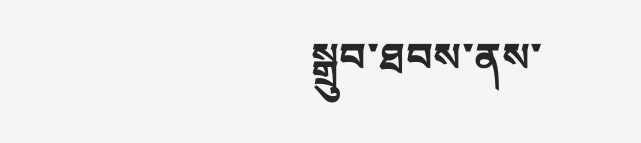སྒྲུབ་ཐབས་ནས་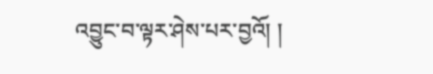འབྱུང་བ་ལྟར་ཤེས་པར་བྱའོ། །